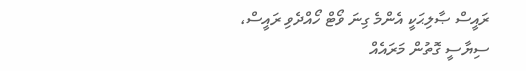ރައީސް ޞާލިޙަކީ އެންމެ ގިނަ ވޯޓް ހޯއްދެވި ރައީސް، ސިޔާސީ ގޮތުން މަރައެއް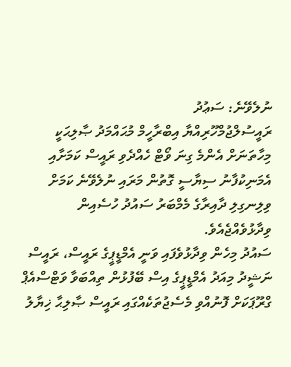ނުލެވޭނެ: ސަޢުދު
ރައީސުލްޖުމްހޫރިއްޔާ އިބްރާހީމް މުޙައްމަދު ޞާލިޙަކީ މިހާތަނަށް އެންމެ ގިނަ ވޯޓް ހެއްދެވި ރައީސް ކަމަށާއި އެމަނިކުފާނު ސިޔާސީ ގޮތުން މަރައި ނުލެވޭނެ ކަމަށް ވިލިނގިލި ދާއިރާގެ މެމްބަރު ސައުދު ހުސެއިން ވިދާޅުވެއްޖެއެވެ.
ސައުދު މިހެން ވިދާޅުވެފައި ވަނީ އެމްޑީޕީގެ ރައީސް، ރައީސް ނަޝީދު މިއަދު އެމްޑީޕީގެ އިސް ބޭފުޅުން ތިއްބަވާ ވަޓްސްއެޕް ގްރޫޕަކަށް ފޮނުއްވި މެސެޖުތަކެއްގައި ރައީސް ޞާލިޙާ ޚިޔާލު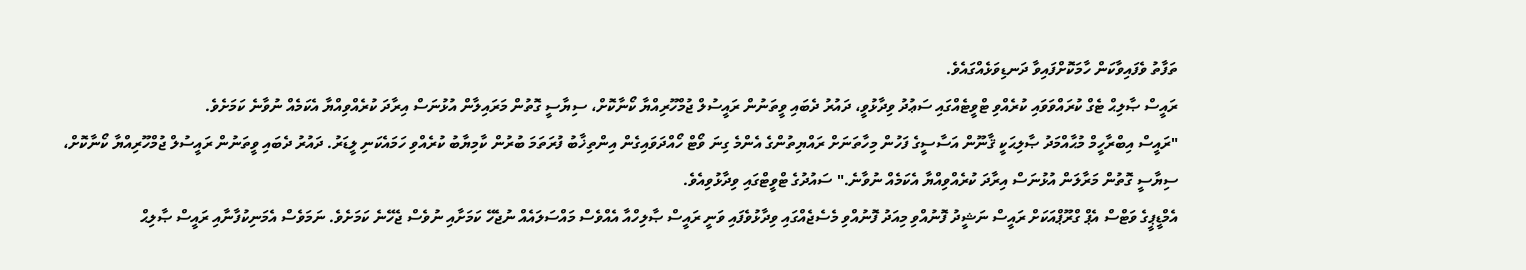ތަފާތު ވެފައިވާކަން ހާމަކޮށްފައިވާ ދަނޑިވަޅެއްގައެވެ.
ރައީސް ޞާލިޙް ޓެގް ކުރައްވަވައި ކުރެއްވި ޓްވީޓެއްގައި ސަޢުދު ވިދާޅުވީ، ދައުރު ދެބައި ވީތަނުން ރައީސުލް ޖުމްހޫރިއްޔާ ކޯނާކޮށް، ސިޔާސީ ގޮތުން މަރައިލާން އުޅުނަސް އިރާދަ ކުރެއްވިއްޔާ އެކަމެއް ނުވާނެ ކަމަށެވެ.
"ރައީސް އިބްރާހީމް މުޙާއްމަދު ޞާލިޙަކީ ޤާނޫން އަސާސީގެ ފަހުން މިހާތަނަށް ރައްޔިތުންގެ އެންމެ ގިނަ ވޯޓް ހޯއްދަވައިގެން އިންތިޚާބު ފުރަތަމަ ބުރުން ކާމިޔާބު ކުރެއްވި ހަމައެކަނި ލީޑަރު. ދައުރު ދެބައި ވީތަނުން ރައީސުލް ޖުމްހޫރިއްޔާ ކޯނާކޮށް، ސިޔާސީ ގޮތުން މަރާލަން އުޅުނަސް އިރާދަ ކުރެއްވިއްޔާ އެކަމެއް ނުވާނެ." ސައުދުގެ ޓްވީޓްގައި ވިދާޅުވިއެވެ.
އެމްޑީޕީގެ ވަޓްސް އެޕް ގްރޫޕްއަކަށް ރައީސް ނަޝީދު ފޮނުއްވި މިއަދު ފޮނުއްވި މެސެޖެއްގައި ވިދާޅުވެފައި ވަނީ ރައީސް ޞާލިހްއާ އެއްވެސް މައްސަލައެއް ނުޖެހޭ ކަމަށާއި ނުވެސް ޖެހޭނެ ކަމަށެވެ. ނަމަވެސް އެމަނިކުފާނާއި ރައީސް ޞާލިޙް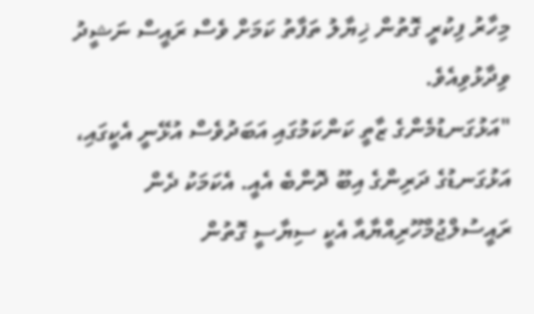މިހާރު ފިކުރީ ގޮތުން ޚިޔާލު ތަފާތު ކަމަށް ވެސް ރައީސް ނަޝީދު ވިދާޅުވިއެވެ.
"އަޅުގަނޑުމެންގެ ޒާތީ ކަންކަމުގައި އަބަދުވެސް އުޅޭނީ އެކީގައި، އަޅުގަނޑުގެ ދަރިންގެ އިބޫ ދޮންބެ އެއީ. އެކަމަކު ދެން ރައީސުލްޖުމްހޫރިއްޔާއާ އެކީ ސިޔާސީ ގޮތުން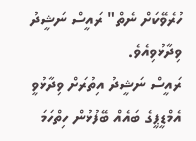ހުރެވޭކަށް ނެތް" ރައީސް ނަޝީދު ވިދާޅުވިއެވެ.
ރައީސް ނަޝީދު އިތުރަށް ވިދާޅުވީ އެމްޑީޕީގެ ބައެއް ބޭފުޅުން ހިތްހަމަ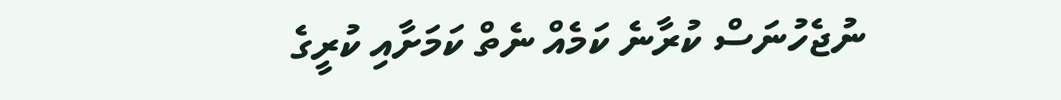ނުޖެހުނަސް ކުރާނެ ކަމެއް ނެތް ކަމަށާއި ކުރީގެ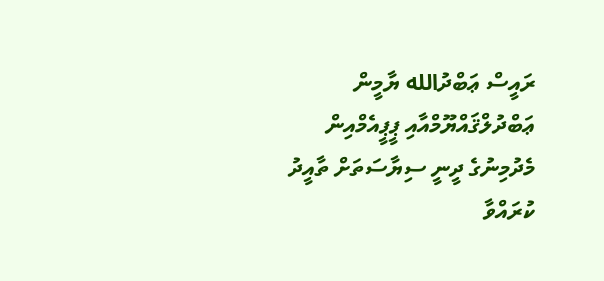ރައީސް ޢަބްދުالله ޔާމީން ޢަބްދުލްޤައްޔޫމްއާއި ޕީޕީއެމްއިން މެދުމިނުގެ ދީނީ ސިޔާސަތަށް ތާއީދު ކުރައްވާ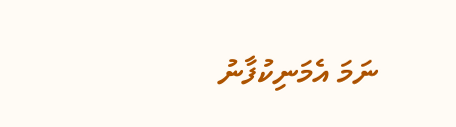ނަމަ އެމަނިކުފާނު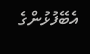އެބޭފުޅުންގެ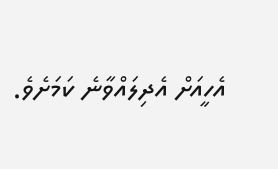އެހީއަށް އެދިލައްވާނެ ކަމަށެވެ.